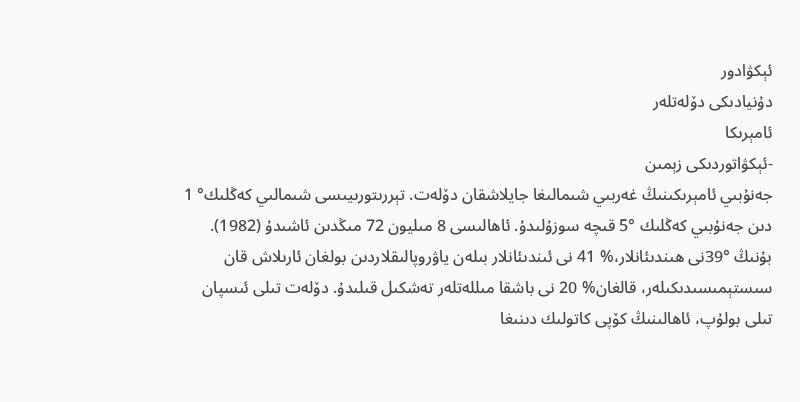ئېكۋادور
دۇنيادىكى دۆلەتلەر
ئامېرىكا
-ئېكۋاتوردىكى زېمىن
جەنۇبىي ئامېرىكىنىڭ غەربىي شىمالىغا جايلاشقان دۆلەت. تېررىتورىيىسى شىمالىي كەڭلىك° 1 دىن جەنۇبىي كەڭلىك °5 قىچە سوزۇلىدۇ. ئاھالىسى 8 مىليون 72 مىڭدىن ئاشىدۇ (1982). بۇنىڭ °39نى ھىندىئانلار،% 41 نى ئىندىئانلار بىلەن ياۋروپالىقلاردىن بولغان ئارىلاش قان سىستېمىسىدىكىلەر، قالغان% 20 نى باشقا مىللەتلەر تەشكىل قىلىدۇ. دۆلەت تىلى ئىسپان تىلى بولۇپ، ئاھالىنىڭ كۆپى كاتولىك دىنىغا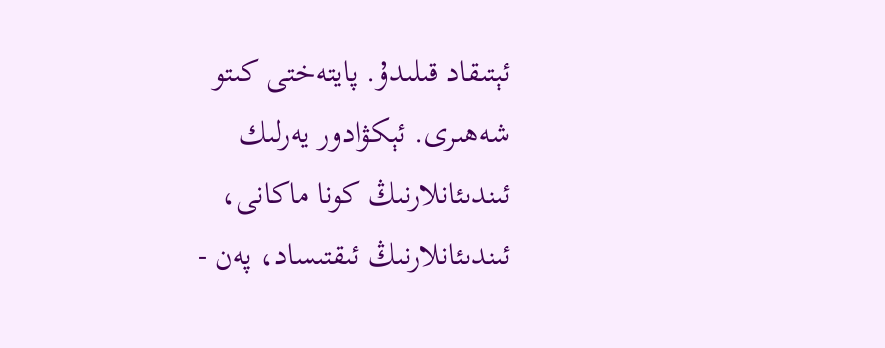ئېتىقاد قىلىدۇ. پايتەختى كىتو شەھىرى. ئېكۋادور يەرلىك ئىندىئانلارنىڭ كونا ماكانى، ئىندىئانلارنىڭ ئىقتىساد، پەن -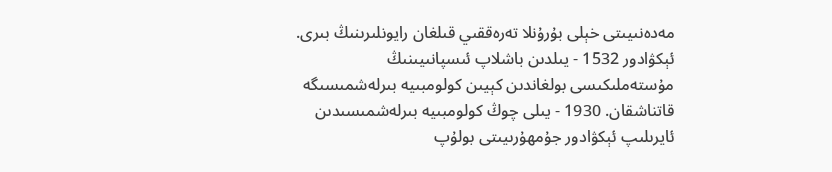مەدەنىيىتى خېلى بۇرۇنلا تەرەققىي قىلغان رايونلىرىنىڭ بىرى. ئېكۋادور 1532 - يىلدىن باشلاپ ئىسپانىيىنىڭ مۇستەملىكىسى بولغاندىن كېيىن كولومبىيە بىرلەشمىسىگە قاتناشقان. 1930 - يىلى چوڭ كولومبىيە بىرلەشمىسىدىن ئايرىلىپ ئېكۋادور جۇمھۇرىيىتى بولۇپ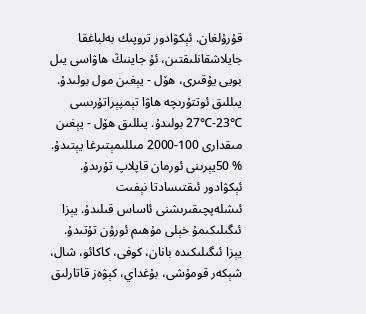قۇرۇلغان. ئېكۋادور تروپىك بەلباغقا جايلاشقانلىقتىن، ئۇ جاينىڭ ھاۋاسى يىل بويى يۇقىرى، ھۆل - يېغىن مول بولىدۇ. يىللىق ئوتتۇرىچە ھاۋا تېمپېراتۇرىسى ℃23-℃27 بولىدۇ. يىللىق ھۆل - يېغىن مىقدارى 100-2000 مىللىمېتىرغا يېتىدۇ. % 50يېرىنى ئورمان قاپلاپ تۇرىدۇ. ئېكۋادور ئىقتىسادتا نېفىت ئىشلەپچىقىرىشنى ئاساس قىلىدۇ. يېزا ئىگىلىكىمۇ خېلى مۇھىم ئورۇن تۇتىدۇ. يېزا ئىگىلىكىدە بانان، كوفى، كاكائو، شال، شېكەر قومۇشى، بۇغداي، كېۋەز قاتارلىق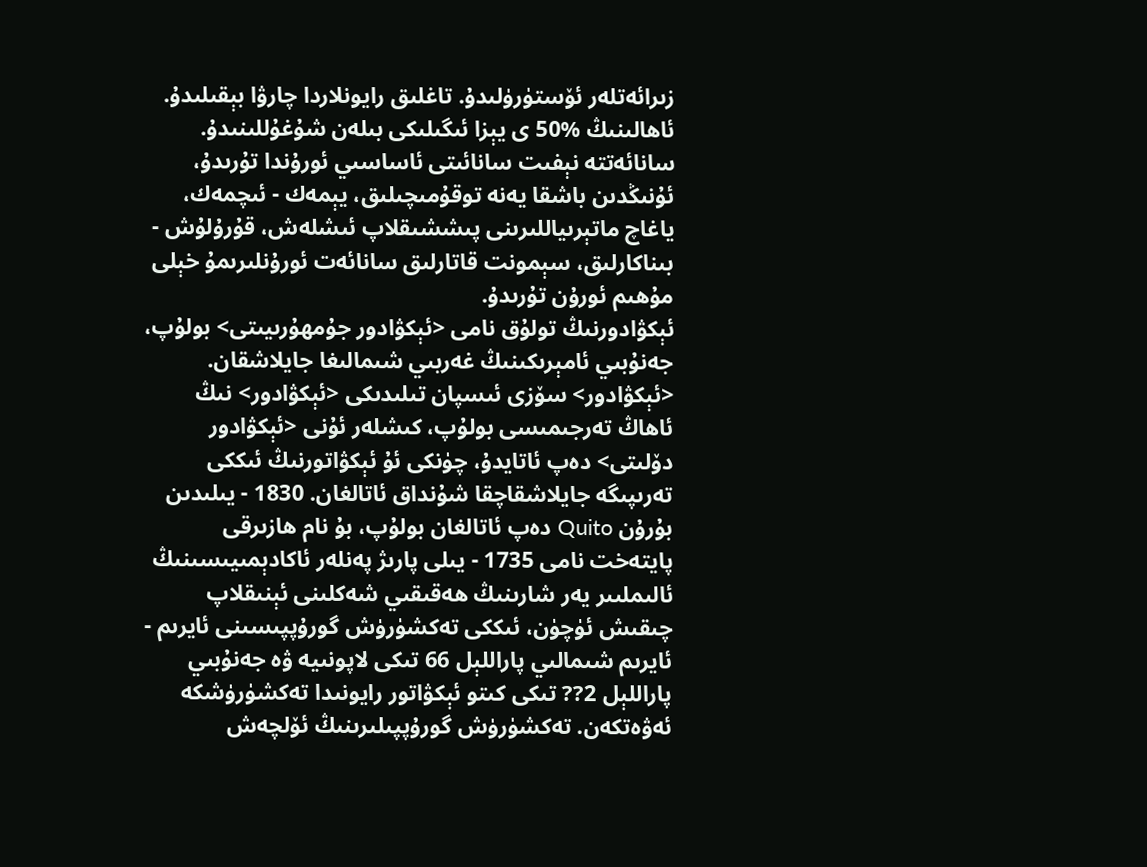زىرائەتلەر ئۆستۈرۈلىدۇ. تاغلىق رايونلاردا چارۋا بېقىلىدۇ. ئاھالىنىڭ %50 ى يېزا ئىگىلىكى بىلەن شۇغۇللىنىدۇ. سانائەتتە نېفىت سانائىتى ئاساسىي ئورۇندا تۇرىدۇ، ئۇنىڭدىن باشقا يەنە توقۇمىچىلىق، يېمەك - ئىچمەك، ياغاچ ماتېرىياللىرىنى پىششىقلاپ ئىشلەش، قۇرۇلۇش - بىناكارلىق، سېمونت قاتارلىق سانائەت ئورۇنلىرىمۇ خېلى مۇھىم ئورۇن تۇرىدۇ.
ئېكۋادورنىڭ تولۇق نامى <ئېكۋادور جۇمھۇرىيىتى> بولۇپ، جەنۇبىي ئامېرىكىنىڭ غەربىي شىمالىغا جايلاشقان. <ئېكۋادور> سۆزى ئىسپان تىلىدىكى <ئېكۋادور> نىڭ ئاھاڭ تەرجىمىسى بولۇپ، كىشلەر ئۇنى <ئېكۋادور دۆلىتى> دەپ ئاتايدۇ، چۈنكى ئۇ ئېكۋاتورنىڭ ئىككى تەرىپىگە جايلاشقاچقا شۇنداق ئاتالغان. 1830 - يىلىدىن بۇرۇن Quito دەپ ئاتالغان بولۇپ، بۇ نام ھازىرقى پايتەخت نامى 1735 - يىلى پارىژ پەنلەر ئاكادېمىيىسىنىڭ ئالىملىىر يەر شارىنىڭ ھەقىقىي شەكلىنى ئېنىقلاپ چىقىش ئۈچۈن، ئىككى تەكشۈرۈش گورۇپپىسىنى ئايرىم - ئايرىم شىمالىي پاراللېل 66 تىكى لاپونىيە ۋە جەنۇبىي پاراللېل 2?? تىكى كىتو ئېكۋاتور رايونىدا تەكشۈرۈشكە ئەۋەتكەن. تەكشۈرۈش گورۇپپىلىرىنىڭ ئۆلچەش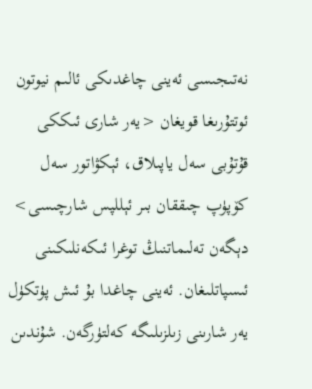نەتىجىسى ئەينى چاغدىكى ئالىم نيوتون ئوتتۇرىغا قويغان <يەر شارى ئىككى قۇتۇبى سەل ياپىلاق، ئېكۋاتور سەل كۆپۈپ چىققان بىر ئېللپس شارچىسى> دېگەن تەلىماتنىڭ توغرا ئىكەنلىكىنى ئىسپاتلىغان. ئەينى چاغدا بۇ ئىش پۈتكۈل يەر شارىنى زىلزىلىگە كەلتۈرگەن. شۇندىن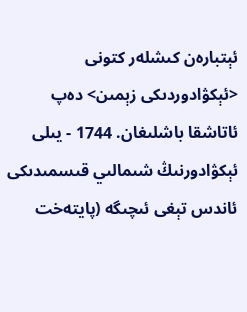ئېتبارەن كىشلەر كتونى <ئېكۋادوردىكى زېمىن> دەپ ئاتاشقا باشلىغان. 1744 - يىلى ئېكۋادورنىڭ شىمالىي قىسمىدىكى ئاندس تېغى ئىچىگە (پايتەخت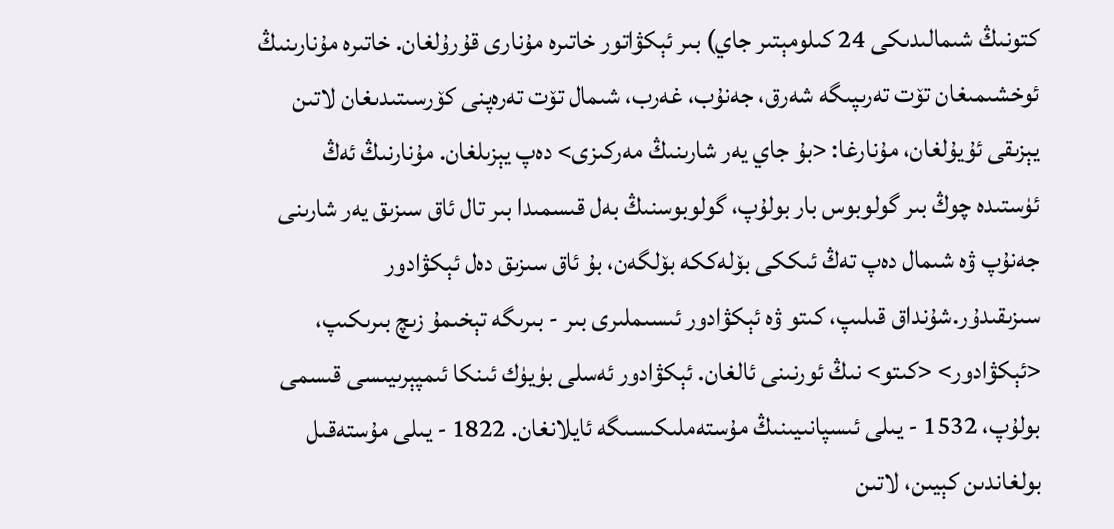كتونىڭ شىمالىدىكى 24 كىلومېتىر جاي) بىر ئېكۋاتور خاتىرە مۇنارى قۇرۇلغان. خاتىرە مۇنارىنىڭ ئوخشىمىغان تۆت تەرىپىگە شەرق، جەنۇب، غەرب، شىمال تۆت تەرەپنى كۆرسىتىدىغان لاتىن يېزىقى ئۇيۇلغان، مۇنارغا: <بۇ جاي يەر شارىنىڭ مەركىزى> دەپ يېزىلغان. مۇنارنىڭ ئەڭ ئۈستىدە چوڭ بىر گولوبوس بار بولۇپ، گولوبوسنىڭ بەل قىسمىدا بىر تال ئاق سىزىق يەر شارىنى جەنۇپ ۋە شىمال دەپ تەڭ ئىككى بۆلەككە بۆلگەن، بۇ ئاق سىزىق دەل ئېكۋادور سىزىقىدۇر.شۇنداق قىلىپ، كىتو ۋە ئېكۋادور ئىسىملىرى بىر - بىرىگە تېخىمۇ زىچ بىرىكىپ، <ئېكۋادور> <كىتو> نىڭ ئورنىنى ئالغان. ئېكۋادور ئەسلى بۈيۈك ئىنكا ئىمپېرىيىسى قىسمى بولۇپ، 1532 - يىلى ئىسپانىيىنىڭ مۇستەملىكىسىگە ئايلانغان. 1822 - يىلى مۇستەقىل بولغاندىن كېيىن، لاتىن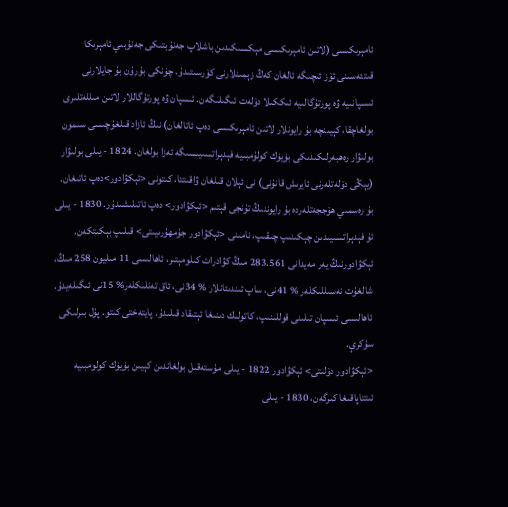ئامېرىكىسى (لاتىن ئامېرىكىسى مېكسىكىدىن باشلاپ جەنۇبتىكى جەنۇبىي ئامېرىكا قىتئەسىنى ئۆز ئىچىگە ئالغان كەڭ زېمىنلارنى كۆرسىتىدۇ. چۈنكى بۇرۇن بۇ جايلارنى ئىسپانىيە ۋە پورتۇگالىيە ئىككىلا دۆلەت ئىگىلىگەن. ئىسپان ۋە پورتۇگاللار لاتىن مىللەتلىرى بولغاچقا، كېيىنچە بۇ رايونلار لاتىن ئامېرىكىسى دەپ ئاتالغان) نىڭ ئازاد قىلغۇچىسى سىمون بولىۋار رەھبەرلىكىدىكى بۈيۈك كولۇمبىيە فېدېراتسىيىسىگە ئەزا بولغان. 1824 - يىلى بولىۋار (يېڭى دۆلەتلەرنى ئايرىش قانۇنى) نى ئېلان قىلغان ۋاقىتتا، كىتونى <ئېكۋادور>دەپ ئاتىغان. بۇ رەسمىي ھۆججەتلەردە بۇ رايوننىڭ تۇنجى قېتىم <ئېكۋادور> دەپ ئاتىلىشىدۇر. 1830 - يىلى ئۇ فېدېراتسىيىدىن چېكىنىپ چىقىپ، نامىنى <ئېكۋادور جۇمھۇرىيىتى> قىلىپ بېكىتكەن.
ئېكۋادورنىڭ يەر مەيدانى 283.561 مىڭ كۋادرات كىلومېتىر، ئاھالىسى 11 مىليون 258 مىڭ، شالغۇت نەسىللىكلەر % 41نى، ساپ ئىندىئانلار % 34نى، ئاق تەنلىكلەر% 15نى ئىگىلەيدۇ. ئاھالىسى ئىسپان تىلىنى قوللىنىپ، كاتولىك دىنىغا ئېتىقاد قىلىدۇ. پايتەختى كىتو. پۇل بىرلىكى سۇكرې.
<ئېكۋادور دۆلىتى> ئېكۋادور 1822 - يىلى مۇستەقىل بولغاندىن كېيىن بۈيۈك كولومبىيە ئىتتاپاقىغا كىرگەن، 1830 - يىلى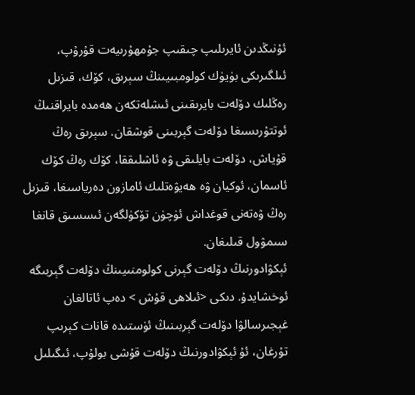ئۇنىڭدىن ئايرىلىپ چىقىپ جۇمھۇرىيەت قۇرۇپ، ئىلگىرىكى بۈيۈك كولومبىيىنڭ سېرىق، كۆك، قىزىل رەڭلىك دۆلەت بايرىقىنى ئىشلەتكەن ھەمدە بايراقنىڭ ئوتتۇرىسىغا دۆلەت گېربىنى قوشقان. سېرىق رەڭ قۇياش، دۆلەت بايلىقى ۋە ئاشلىققا، كۆك رەڭ كۆك ئاسمان، ئوكيان ۋە ھەيۋەتلىك ئامازون دەرياسىغا، قىزىل رەڭ ۋەتەنى قوغداش ئۈچۈن تۆكۈلگەن ئىسسىق قانغا سىمۋول قىلىغان.
ئېكۋادورنىڭ دۆلەت گېرنى كولومنىيىنڭ دۆلەت گېربىگە ئوخشايدۇ. دىكى <ئىلاھى قۇش > دەپ ئاتالغان غېجىرسالۋا دۆلەت گېربىنىڭ ئۈستىدە قانات كېرىپ تۇرغان، ئۇ ئېكۋادورنىڭ دۆلەت قۇشى بولۇپ، ئىگىلىل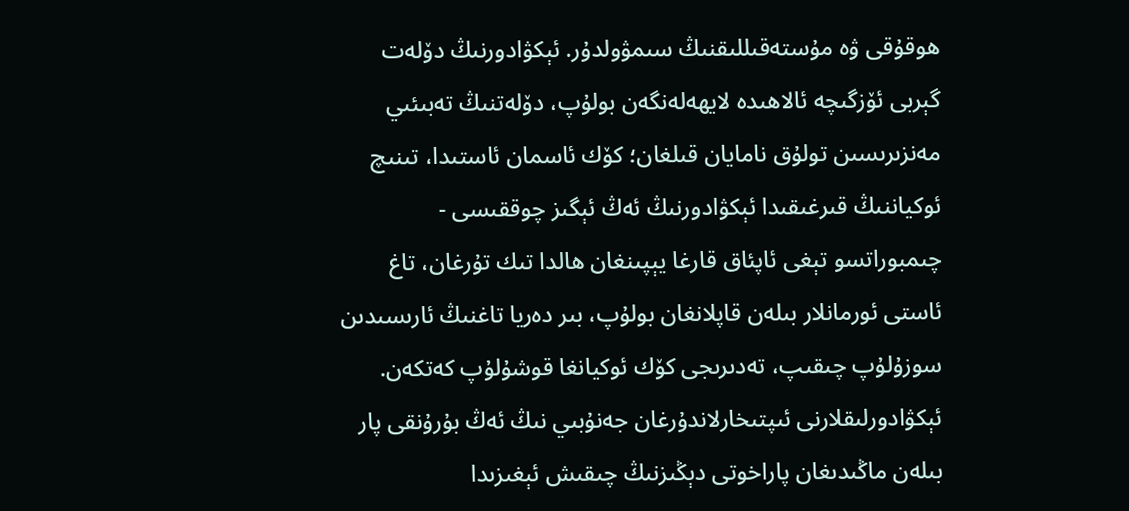ھوقۇقى ۋە مۇستەقىللىقنىڭ سىمۋولدۇر. ئېكۋادورنىڭ دۆلەت گېربى ئۆزگىچە ئالاھىدە لايھەلەنگەن بولۇپ، دۆلەتنىڭ تەبىئىي مەنزىرىسىن تولۇق نامايان قىلغان؛ كۆك ئاسمان ئاستىدا، تىنىچ ئوكياننىڭ قىرغىقىدا ئېكۋادورنىڭ ئەڭ ئېگىز چوققىسى - چىمبوراتسو تېغى ئاپئاق قارغا يېپىنغان ھالدا تىك تۇرغان، تاغ ئاستى ئورمانلار بىلەن قاپلانغان بولۇپ، بىر دەريا تاغنىڭ ئارىسىدىن سوزۇلۇپ چىقىپ، تەدىرىجى كۆك ئوكيانغا قوشۇلۇپ كەتكەن. ئېكۋادورلىقلارنى ئىپتىخارلاندۇرغان جەنۇبىي نىڭ ئەڭ بۇرۇنقى پار بىلەن ماڭىدىغان پاراخوتى دېڭىزنىڭ چىقىش ئېغىزىدا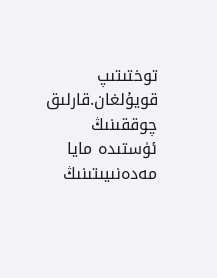توختىتىپ قويۇلغان.قارلىق چوققىنىڭ ئۈستىدە مايا مەدەنىيىتىنىڭ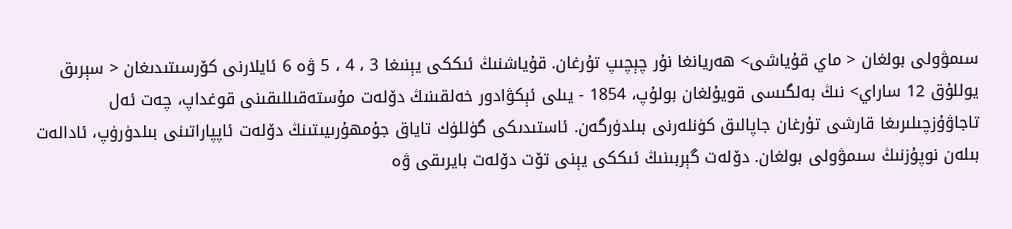سىمۋولى بولغان < ماي قۇياشى> ھەريانغا نۇر چېچىپ تۇرغان. قۇياشنىڭ ئىككى يېنىغا 3 ، 4 ، 5 ۋە 6 ئايلارنى كۆرسىتىدىغان < سېرىق يوللۇق 12 ساراي> نىڭ بەلگىسى قويۇلغان بولۇپ، 1854 - يىلى ئېكۋادور خەلقىنىڭ دۆلەت مۇستەقىللىقىنى قوغداپ، چەت ئەل تاجاۋۇزچىلىرىغا قارشى تۇرغان جاپالىق كۈنلەرنى بىلدۈرگەن. ئاستىدىكى گۈللۈك تاياق جۇمھۇرىيىتىنڭ دۆلەت ئاپپاراتىنى بىلدۈرۈپ، ئادالەت بىلەن نوپۇزنىڭ سىمۋولى بولغان. دۆلەت گېربىنىڭ ئىككى يېنى تۆت دۆلەت بايرىقى ۋە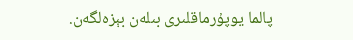پالما يوپۇرماقلىرى بىلەن بېزەلگەن.